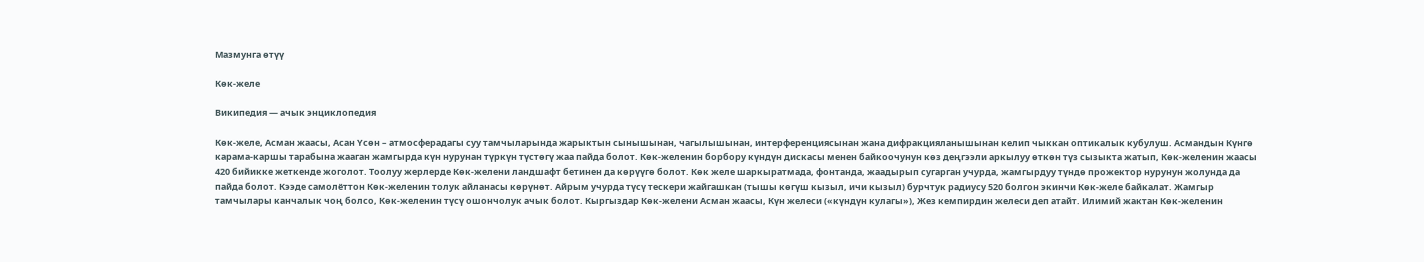Мазмунга өтүү

Көк-желе

Википедия — ачык энциклопедия

Көк-желе, Асман жаасы, Асан Үсөн – атмосферадагы суу тамчыларында жарыктын сынышынан, чагылышынан, интерференциясынан жана дифракцияланышынан келип чыккан оптикалык кубулуш. Асмандын Күнгө карама-каршы тарабына жааган жамгырда күн нурунан түркүн түстөгү жаа пайда болот. Көк-желенин борбору күндүн дискасы менен байкоочунун көз деңгээли аркылуу өткөн түз сызыкта жатып, Көк-желенин жаасы 420 бийикке жеткенде жоголот. Тоолуу жерлерде Көк-желени ландшафт бетинен да көрүүгө болот. Көк желе шаркыратмада, фонтанда, жаадырып сугарган учурда, жамгырдуу түндө прожектор нурунун жолунда да пайда болот. Кээде самолёттон Көк-желенин толук айланасы көрүнөт. Айрым учурда түсү тескери жайгашкан (тышы көгүш кызыл, ичи кызыл) бурчтук радиусу 520 болгон экинчи Көк-желе байкалат. Жамгыр тамчылары канчалык чоң болсо, Көк-желенин түсү ошончолук ачык болот. Кыргыздар Көк-желени Асман жаасы, Күн желеси («күндүн кулагы»), Жез кемпирдин желеси деп атайт. Илимий жактан Көк-желенин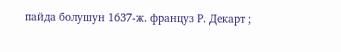пайда болушун 1637-ж. француз Р. Декарт ;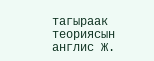тагыраак теориясын англис Ж.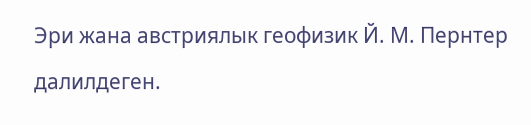Эри жана австриялык геофизик Й. М. Пернтер далилдеген.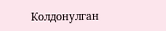Колдонулган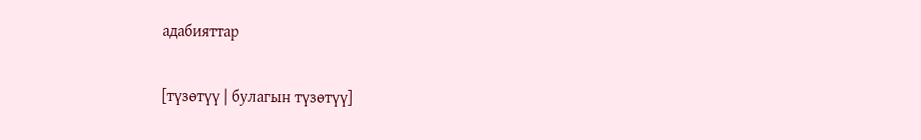адабияттар

[түзөтүү | булагын түзөтүү]